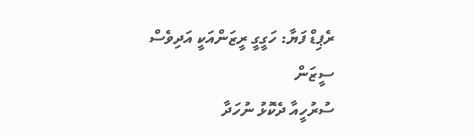ރެޕިޑް ފަޔާ: ހަގީގީ ރީޒަންއަކީ އަދިވެސް ސީޒަން
ސުރުހީއާ ދެކޮޅު ނުހަދާ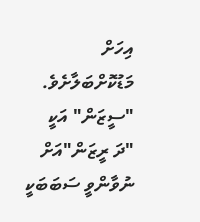އިހަށް މަޑުކޮށްބަލާށެވެ. "ސީޒަން" އަކީ "ދަ ރީޒަން"އަށް ނުވާންވީ ސަބަބަކީ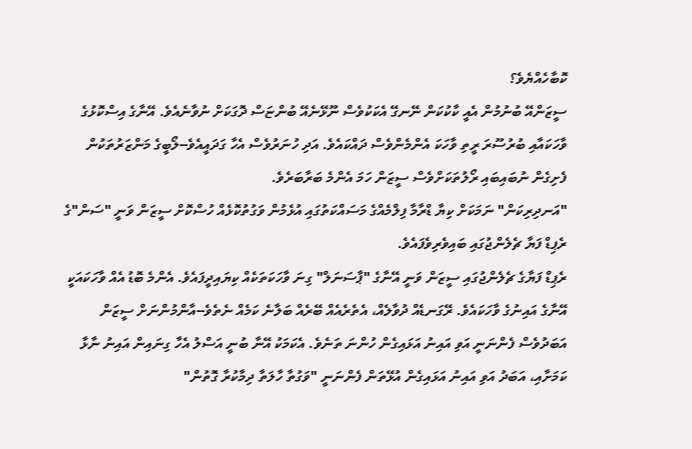ކޮބާހެއްޔެވެ؟
ސީޒަންއޭ ބުނުމުން އެއީ ކާކުކަން ނޭނގޭ އެކަކުވެސް ނޫޅޭނެއޭ ބުންޏަސް ދޮގަކަށް ނުވާނެއެވެ. އޭނާގެ އިސްކޮޅުގެ ވާހަކައާއި ބުރުސޫރަ ރީތި ވާހަކަ އެންމެންވެސް ދައްކައެވެ. އަދި ހުނަރުވެސް އެހާ ގަދައީއެވެ--ލޯބީގެ މަންޒަރުތަކުން ފެށިގެން ނުބައިބައި ރޯލުތަކަށްވެސް ސީޒަން ހަމަ އެންމެ ބަރާބަރެވެ.
"އަނދިރިކަން" ނަމަކަށް ކިޔާ ޑްރާމާ ފިލްމެއްގެ މަސައްކަތުގައި އުޅެމުން ވަގުތުކޮޅެއް ހުސްކޮށް ސީޒަން ވަނީ "ސަން"ގެ ރެޕިޑް ފަޔާ ޗެލެންޖުގައި ބައިވެރިވެފައެވެ.
ރެޕިޑް ފަޔާގެ ޗެލެންޖުގައި ސީޒަން ވަނީ އޭނާގެ "ޕާސަނަލް" ގިނަ ވާހަކަތަކެއް ކިޔައިދީފައެވެ. އެންމެ ބޮޑު އެއް ވާހަކައަކީ އޭނާގެ އައިނުގެ ވާހަކައެވެ. ރޭގަނޑެއް ދުވާލެއް، އެތެރެއެއް ބޭރެއް ބަލާނެ ކަމެއް ނެތެވެ--އާންމުންނަށް ސީޒަން އަބަދުވެސް ފެންނަނީ އަވި އައިނު އަޅައިގެން ހުންނަ ތަނެވެ. އެކަމަކު އޭނާ ބުނީ އަސްލު އެހާ ގިނައިން އައިނު ނާޅާ ކަމަށާއި، އަބަދު އަވި އައިނު އަޅައިގެން އުޅޭތަން ފެންނަނީ "ވަގުތާ ހާލަތާ ދިމާކުރާ ގޮތުން"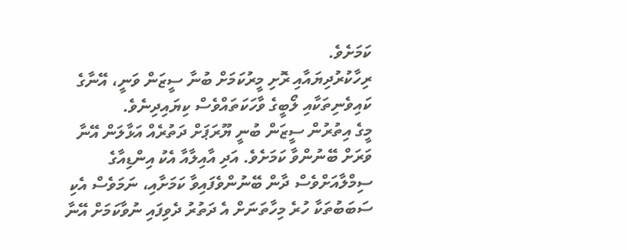ކަމަށެވެ.
ރިހާކުރުދިޔައާއި ރޮށި މީރުކަމަށް ބުނާ ސީޒަން ވަނީ، އޭނާގެ ކައިވެނިތަކާއި ލޯބީގެ ވާހަކަތައްވެސް ކިޔައިދިނެވެ.
މީގެ އިތުރުން ސީޒަން ބުނީ ޔޫރަޕަށް ދަތުރެއް އަޅާލަން އޭނާ ވަރަށް ބޭނުންވާ ކަމަށެވެ. އަދި އާއިލާއާ އެކު އިންޑިއާގެ ސިމްލާއަށްވެސް ދާން ބޭނުންވެފައިވާ ކަމަށާއި، ނަމަވެސް އެކި ސަބަބުތަކާ ހުރެ މިހާތަނަށް އެ ދަތުރު ދެވިފައި ނުވާކަމަށް އޭނާ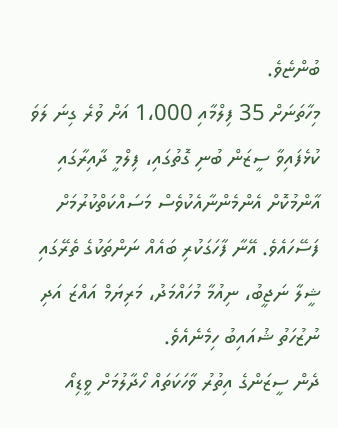ބުންޏެވެ.
މިހާތަނަށް 35 ފިލްމާއި 1،000 އަށް ވުރެ ގިނަ ލަވަ ކުޅެފައިވާ ސީޒަން ބުނި ގޮތުގައި، ފިލްމީ ދާއިރާގައި އާންމުކޮށް އެންމެންނާއެކުވެސް މަސައްކަތްކުރުމަށް ފަސޭހައެވެ. އޭނާ ފާހަގަކުރި ބައެއް ނަންތަކުގެ ތެރޭގައި ޝީލާ ނަޖީބު، ނިއުމާ މުހައްމަދު، މަރިޔަމް އައްޒަ އަދި ނުޒުހަތު ޝުއައިބު ހިމެނެއެވެ.
ދެން ސީޒަންގެ އިތުރު ވާހަކަތައް ހޯދާލުމަށް ވީޑިއޯ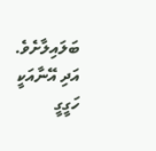ބަލައިލާށެވެ. އަދި އޭނާއަކީ ހަގީގީ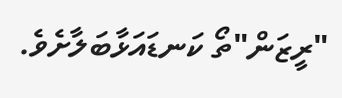"ރީޒަން"ތޯ ކަނޑައަޅާބަލާށެވެ.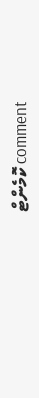comment ކޮމެންޓް